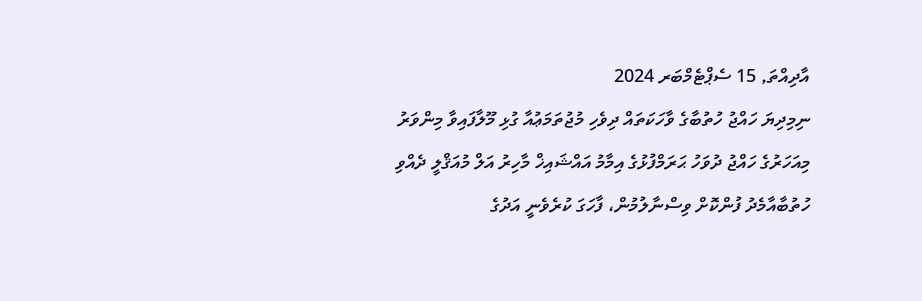އާދިއްތަ, 15 ސެޕްޓެމްބަރ 2024
ނިމިދިޔަ ހައްޖު ހުތުބާގެ ވާހަކަތައް ދިވެހި މުޖުތަމަޢުއާ ގުޅި މޫލާފައިވާ މިންވަރު
މިއަހަރުގެ ހައްޖު ދުވަހު ޙަރަމްފުޅުގެ އިމާމު އައްޝައިޚް މާހިރު އަލް މުއަޤްލީ ދެއްވި ހުތުބާއާމެދު ފުންކޮށް ވިސްނާލުމުން، ފާހަގަ ކުރެވެނީ އަދުގެ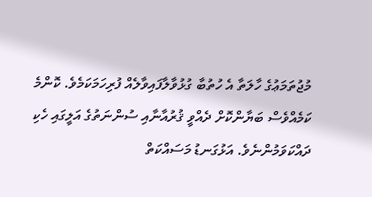މުޖުތަމަޢުގެ ހާލަތާ އެ ހުތުބާ ގުޅުވާލާފައިވާލެއް ފުރިހަމަކަމެވެ. ކޮންމެ ކަމެއްވެސް ބަޔާންކޮށް ދެއްވީ ޤުރުއާނާއި ސުންނަތުގެ އަލީގައި ހެކި ދައްކަވަމުންނެވެ. އަޅުގަނޑު މަސައްކަތް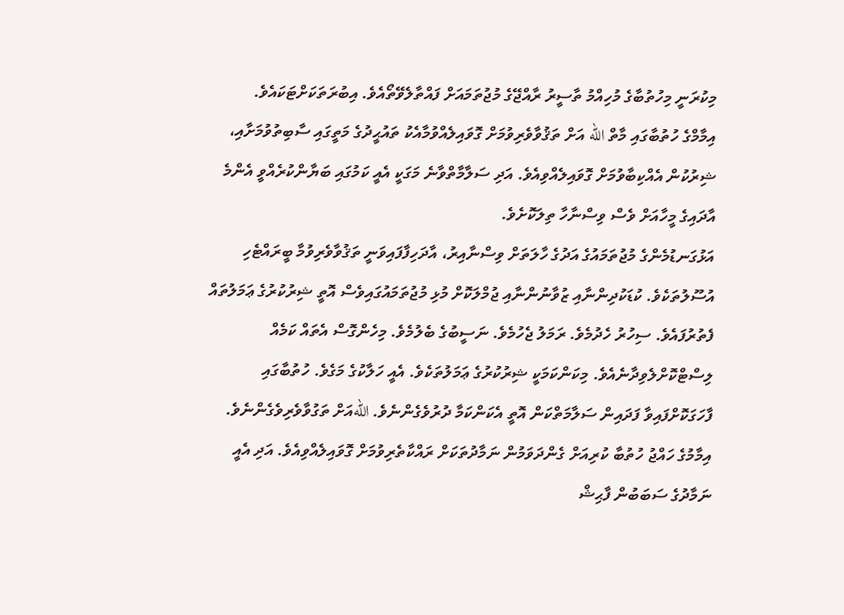މިކުރަނީ މިހުތުބާގެ މުހިއްމު ތާސީރު ރާއްޖޭގެ މުޖުތަމައަށް ފައްތާލެވޭތޯއެވެ. އިބުރަތަކަށްޓަކައެވެ.
އިމާމްގެ ހުތުބާގައި މާތް الله އަށް ތަޤުވާވެރިވުމަށް ގޮވައިލެއްވުމާއެކު ތައުޙީދުގެ މަތީގައި ސާބިތުވުމަށާއި، ޝިރުކުން އެއްކިބާވުމަށް ގޮވައިލެއްވިއެވެ. އަދި ސަލާމާތްވާނެ މަގަކީ އެއީ ކަމުގައި ބަޔާންކުރެއްވީ އެންމެ އާދައިގެ މީހާއަށް ވެސް ވިސްނާހާ ތިލަކޮށެވެ.
އަޅުގަނޑުމެންގެ މުޖުތަމައުގެ އަދުގެ ހާލަތަށް ވިސްނާއިރު، އާދަހިފާފައިވަނީ ތަޤުވާވެރިވުމާ ބީރައްޓެހި އުސޫލުތަކެވެ. ކުޑަކުދިންނާއި ޒުވާނުންނާއި ޖުމްލަކޮށް މުޅި މުޖުތަމައުގައިވެސް އޮތީ ޝިރުކުރުގެ ޢަމަލުތައް ފެތުރުފައެވެ. ސިހުރު ހެދުމެވެ. ރަމަލު ޖެހުމެވެ. ނަސީބުގެ ބެލުމެވެ. މިހެންގޮސް އެތައް ކަމެއް ލިސްޓްކޮށްލެވިދާނެއެވެ. މިކަންކަމަކީ ޝިރުކުރުގެ ޢަމަލުތަކެވެ. އެއީ ހަލާކުގެ މަގެވެ. ހުތުބާގައި ފާހަގަކޮށްފައިވާ ފަދައިން ސަލާމަތްކަން އޮތީ އެކަންކަމާ ދުރުވެގެންނެވެ. اللهއަށް ތަގުވާވެރިވެގެންނެވެ.
އިމާމުގެ ހައްޖު ހުތުބާ ކުރިއަށް ގެންދަވަމުން ނަމާދުތަކަށް ރައްކާތެރިވުމަށް ގޮވައިލެއްވިއެވެ. އަދި އެއީ ނަމާދުގެ ސަބަބުން ފާޙިޝް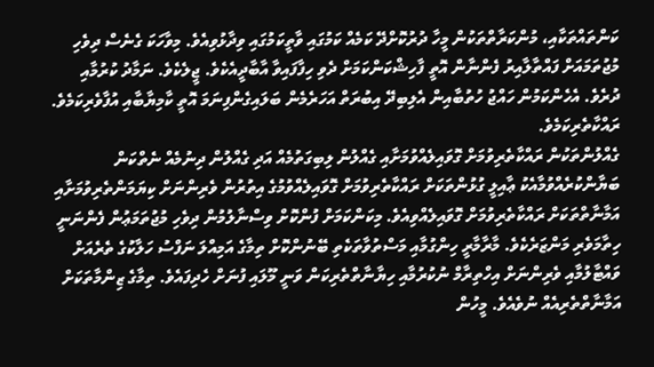ކަންތައްތަކާއި، މުންކަރާތްތަކުން މީހާ ދުރުކޮށްދޭ ކަމެއް ކަމުގައި ވާތީކަމުގައި ވިދާޅުވިއެވެ. މިވާހަކަ ގެނެސް ދިވެހި މުޖުތަމައަށް ފައްތާލާއިރު ފެންނާން އޮތީ ފާހިޝްކަންކަމަށް ދެވި ހިފާފައިވާ އާބާދީއެކެވެ. ޖީލެކެވެ. ނަމާދު ކުރުމާއި ދުރެވެ. އެހެންކަމުން ހައްޖު ހުތުބާއިން އެލިބިދޭ އިބުރަތް އަހަރެމެން ބަލައިގެންފިނަމަ އޮތީ ކާމިޔާބާއި އުފާވެރިކަމެވެ. ރައްކާތެރިކަމެވެ.
ގެއްލުންތަކުން ރައްކާތެރިވުމަށް ގޮވައިލެއްވުމަށާއި ގެއްލުން ލިބިގަތުމެއް އަދި ގެއްލުން ދިނުމެއް ނެތްކަން ބަޔާންކުރެއްވުމާއެކު ޢާއިލީ ގުޅުންތަކަށް ރައްކާތެރިވުމަށް ގޮވައިލެއްވުމުގެ އިތުރުން ވެރިންނަށް ކިޔަމަންތެރިވުމަށާއި އަމާނާތްތަކަށް ރައްކާތެރިވުމަށް ގޮވައިލެއްވިއެވެ. މިކަންކަމަށް ފުންކޮށް ވިސްނާލުމުން ދިވެހި މުޖުތަމަޢުން ފެންނަނީ ހިތާމަވެރި މަންޒަރެކެވެ. މާރާމާރީ ހިންގުމާއި މަސްތުވާތަކެތި ބޭނުންކޮށް ތިމާގެ އަމިއްލަ ނަފްސު ހަލާކުގެ ތެރެއަށް ވައްޓާލުމާއި ވެރިންނަށް އިހްތިރާމް ނުކުރުމާއި ހިޔާނާތްތެރިކަން ވަނީ މޫލައި ފުނަށް ހެދިފައެވެ. ތިމާގެ ޒިންމާތަކަށް އަމާނާތްތެރިއެއް ނުވެއެވެ. މީހުން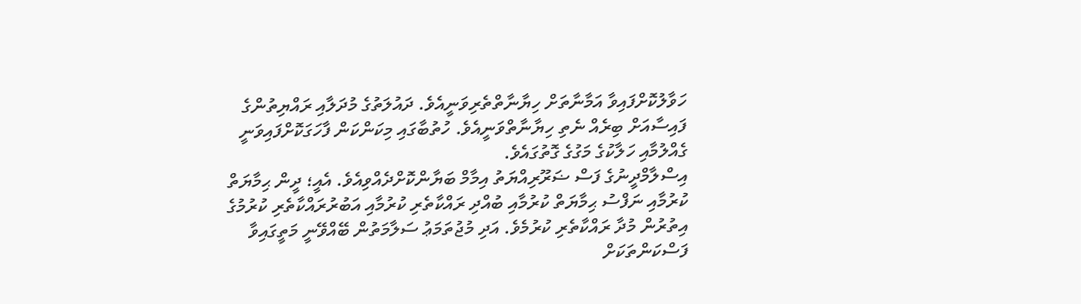ހަވާލުކޮށްފައިވާ އަމާނާތަށް ހިޔާނާތްތެރިވަނީއެވެ. ދައުލަތުގެ މުދަލާއި ރައްޔިތުންގެ ފައިސާއަށް ބިރެއް ނެތި ހިޔާނާތްވަނީއެވެ. ހުތުބާގައި މިކަންކަން ފާހަގަކޮށްފައިވަނީ ގެއްލުމާއި ހަލާކުގެ މަގުގެ ގޮތުގައެވެ.
އިސްލާމްދީނުގެ ފަސް ޟަރޫރިއްޔަތު އިމާމް ބަޔާންކޮށްދެއްވިއެވެ. އެއީ؛ ދީން ޙިމާޔަތް ކުރުމާއި ނަފްސު ޙިމާޔަތް ކުރުމާއި ބުއްދި ރައްކާތެރި ކުރުމާއި އަބުރުރައްކާތެރި ކުރުމުގެ އިތުރުން މުދާ ރައްކާތެރި ކުރުމެވެ. އަދި މުޖުތަމަޢު ސަލާމަތުން ބޭއްވޭނީ މަތީގައިވާ ފަސްކަންތަކަށް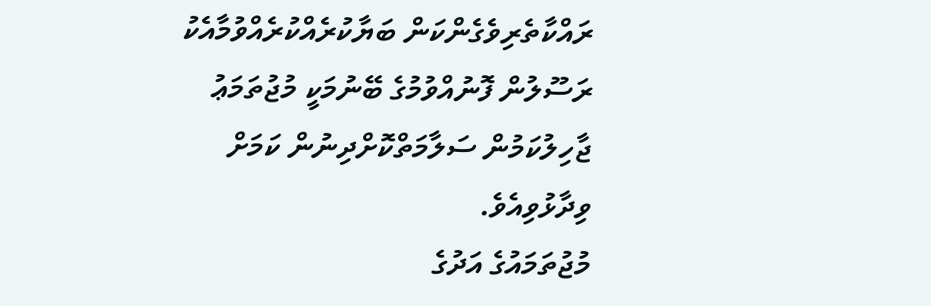ރައްކާތެރިވެގެންކަން ބަޔާކުރެއްކުރެއްވުމާއެކު ރަސޫލުން ފޮނުއްވުމުގެ ބޭނުމަކީ މުޖުތަމަޢު ޖާހިލުކަމުން ސަލާމަތްކޮށްދިނުން ކަމަށް ވިދާޅުވިއެވެ.
މުޖުތަމައުގެ އަދުގެ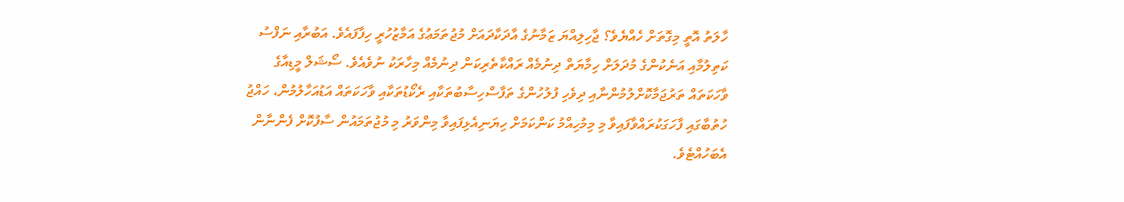ހާލަތު އޮތީ މިގޮތަށް ހެއްޔެވެ؟ ޖާހިލިއްޔަ ޒަމާނުގެ އާދަކާދައަށް މުޖުތަމަޢުގެ އަމާޒުހުރީ ހިފާފައެވެ. އަބުރާއި ނަފްސު ކަތިލުމާއި އަނެކުންގެ މުދަލަށް ހިމާޔަތް ދިނުމެއް ރައްކާތެރިކަން ދިނުމެއް މިހާރަކު ނުވެއެވެ. ސޯޝަލް މީޑިއާގެ ވާހަކަތައް ތަރުޖަމާކޮށްލުމުންނާއި ދިވެހި ފުލުހުންގެ ތަފާސްހިސާބުތަކާއި ރެކޯޑުތަކާއި ވާހަކަތައް އަޑުއަހާލުމުން، ހައްޖު ހުތުބާގައި ފާހަގަކުރައްވާފައިވާ މި މިމުހިއްމު ކަންކަމަށް ހިޔަނިއެޅިފައިވާ މިންވަރު މި މުޖުތަމައުން ސާފުކޮށް ފެންނާން އެބަހުއްޓެވެ.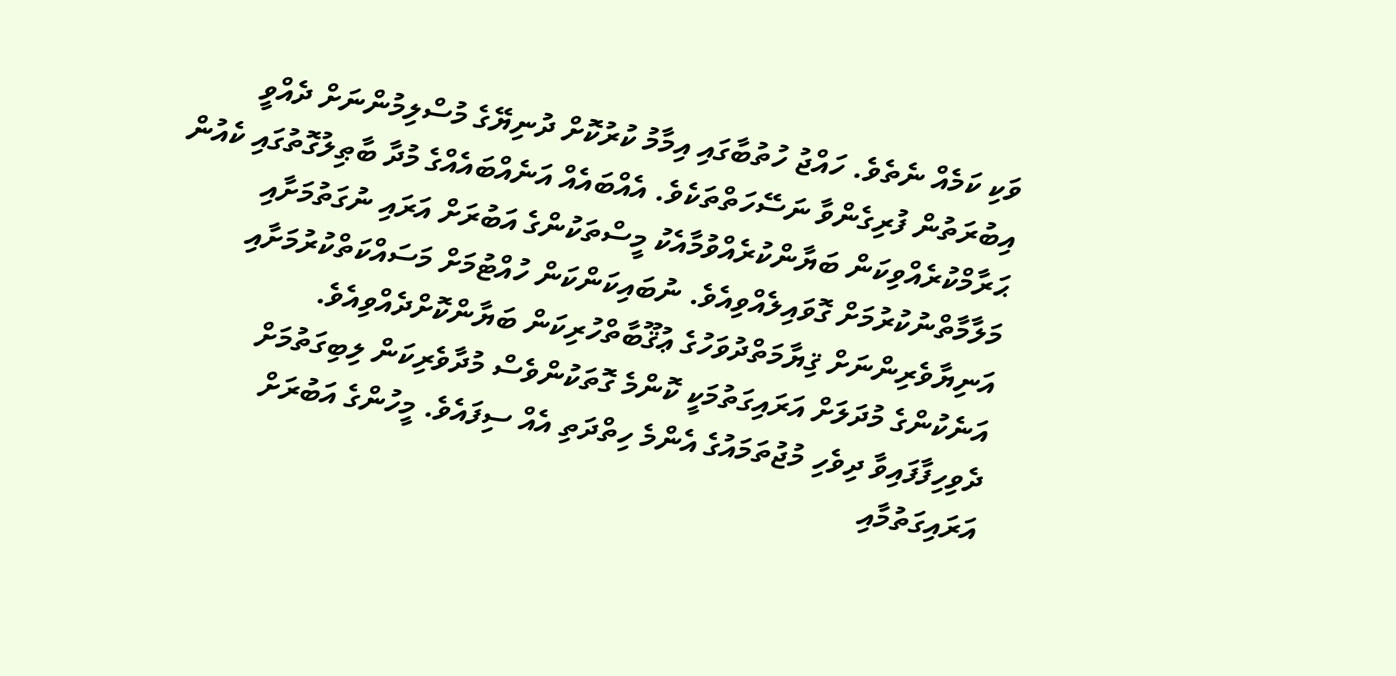ވަކި ކަމެއް ނެތެވެ. ހައްޖު ހުތުބާގައި އިމާމު ކުރުކޮށް ދުނިޔޭގެ މުސްލިމުންނަށް ދެއްވީ އިބުރަތުން ފުރިގެންވާ ނަސޭހަތްތަކެވެ. އެއްބައެއް އަނެއްބައެއްގެ މުދާ ބާޠިލުގޮތުގައި ކެއުން ޙަރާމްކުރެއްވިކަން ބަޔާންކުރެއްވުމާއެކު މީސްތަކުންގެ އަބުރަށް އަރައި ނުގަތުމަށާއި މަލާމާތްނުކުރުމަށް ގޮވައިލެއްވިއެވެ. ނުބައިކަންކަން ހުއްޓުމަށް މަސައްކަތްކުރުމަށާއި އަނިޔާވެރިންނަށް ޤިޔާމަތްދުވަހުގެ ޢުޤޫބާތްހުރިކަން ބަޔާންކޮށްދެއްވިއެވެ.
އަނެކުންގެ މުދަލަށް އަރައިގަތުމަކީ ކޮންމެ ގޮތަކުންވެސް މުދާވެރިކަން ލިބިގަތުމަށް ދެވިހިފާފައިވާ ދިވެހި މުޖުތަމައުގެ އެންމެ ހިތްދަތި އެއް ސިފައެވެ. މީހުންގެ އަބުރަށް އަރައިގަތުމާއި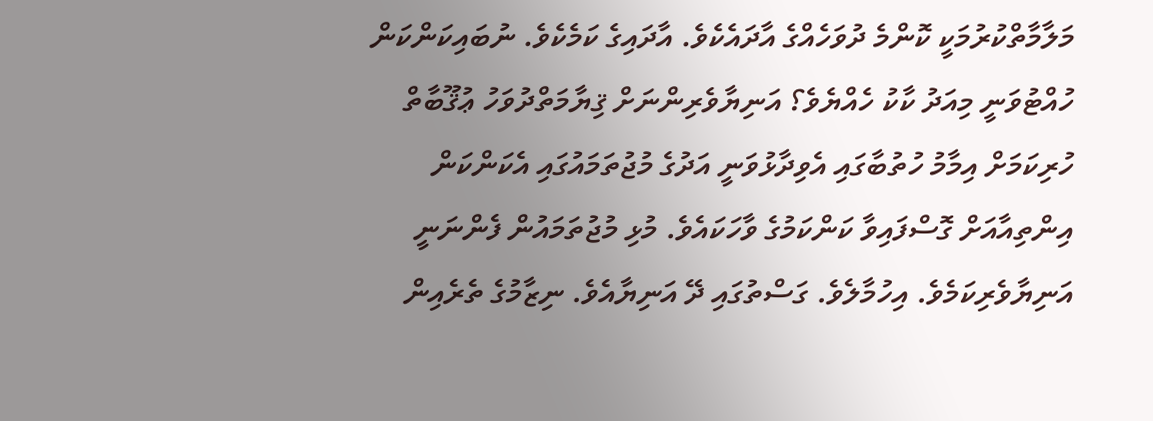މަލާމާތްކުރުމަކީ ކޮންމެ ދުވަހެއްގެ އާދައެކެވެ. އާދައިގެ ކަމެކެވެ. ނުބައިކަންކަން ހުއްޓުވަނީ މިއަދު ކާކު ހެއްޔެވެ؟ އަނިޔާވެރިންނަށް ޤިޔާމަތްދުވަހު ޢުޤޫބާތް ހުރިކަމަށް އިމާމު ހުތުބާގައި އެވިދާޅުވަނީ އަދުގެ މުޖުތަމައުގައި އެކަންކަން އިންތިއާއަށް ގޮސްފައިވާ ކަންކަމުގެ ވާހަކައެވެ. މުޅި މުޖުތަމައުން ފެންނަނީ އަނިޔާވެރިކަމެވެ. އިހުމާލެވެ. ގަސްތުގައި ދޭ އަނިޔާއެވެ. ނިޒާމުގެ ތެރެއިން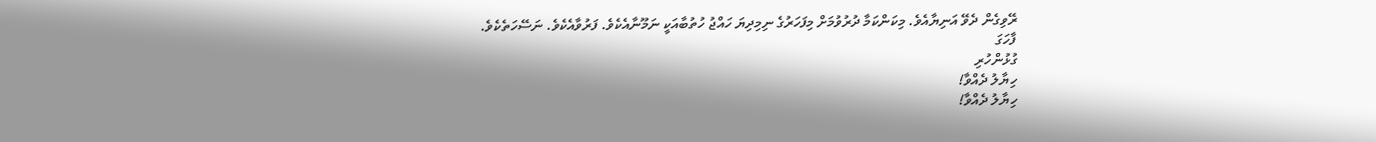ރޭވިގެން ދެވޭ އަނިޔާއެވެ. މިކަންކަމާ ދުރުވުމަށް މިފަހަރުގެ ނިމިދިޔަ ހައްޖު ހުތުބާއަކީ ނަމޫނާއެކެވެ. ފަރުވާއެކެވެ. ނަސޭހަތެކެވެ.
ފާހަގަ
ގުޅުންހުރި
ހިޔާލު ދެއްވާ!
ހިޔާލު ދެއްވާ!